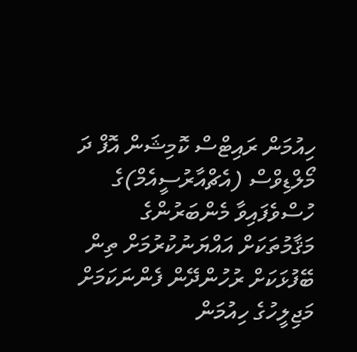ހިއުމަން ރައިޓްސް ކޮމިޝަން އޮފް ދަ މޯލްޑިވްސް (އެޗްއާރުސީއެމް)ގެ ހުސްވެފައިވާ މެންބަރުންގެ މަޤާމުތަކަށް އައްޔަނުކުރުމަށް ތިން ބޭފުޅަކަށް ރުހުންދޭން ފެންނަކަމަށް މަޖިލީހުގެ ހިއުމަން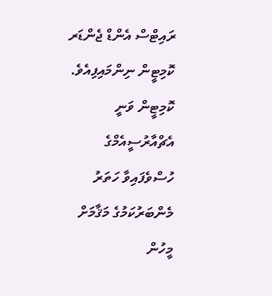ރައިޓްސް އެންޑް ޖެންޑަރ ކޮމިޓީން ނިންމައިފިއެވެ.
ކޮމިޓީން ވަނީ އެޗްއާރުސީއެމްގެ ހުސްވެފައިވާ ހަތަރު މެންބަރުކަމުގެ މަޤާމަށް މީހުން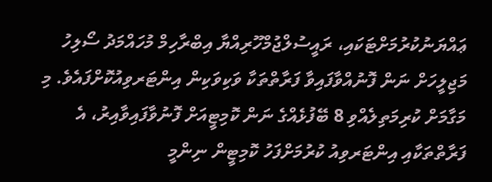ޢައްޔަނުކުރުމަށްޓަކައި، ރައީސުލްޖުމްހޫރިއްޔާ އިބްރާހިމް މުހައްމަދު ސޯލިހު މަޖިލީހަށް ނަން ފޮނުއްވާފައިވާ ފަރާތްތަކާ ވަކިވަކިން އިންޓަރވިއުކޮށްފައެވެ. މި މަގާމަށް ކުރިމަތިލެއްވި 8 ބޭފުޅެއްގެ ނަން ކޮމިޓީއަށް ފޮނުވާފައިވާއިރު، އެ ފަރާތްތަކާއި އިންޓަރވިއު ކުރުމަށްފަހު ކޮމިޓީން ނިންމީ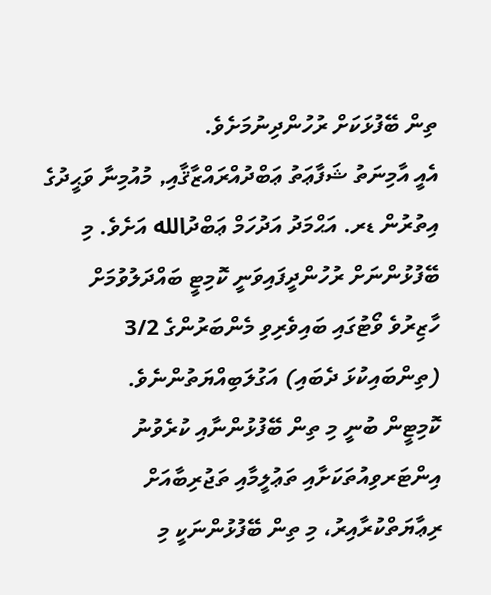ތިން ބޭފުޅަކަށް ރުހުންދިނުމަށެވެ.
އެއީ އާމިނަތު ޝަފާޢަތު ޢަބްދުއްރައްޒާޤާއި, މުއުމިނާ ވަޙީދުގެ އިތުރުން ޑރ. އަޙްމަދު އަދުހަމް ޢަބްދުالله އަށެވެ. މި ބޭފުޅުންނަށް ރުހުންދީފައިވަނީ ކޮމިޓީ ބައްދަލުވުމަށް ހާޒިރުވެ ވޯޓުގައި ބައިވެރިވި މެންބަރުންގެ 3/2 (ތިންބައިކުޅަ ދެބައި) އަގުލަބިއްޔަތުންނެވެ.
ކޮމިޓީން ބުނީ މި ތިން ބޭފުޅުންނާއި ކުރެވުނު އިންޓަރވިއުތަކަށާއި ތަޢުލީމާއި ތަޖުރިބާއަށް ރިޢާޔަތްކުރާއިރު، މި ތިން ބޭފުޅުންނަކީ މި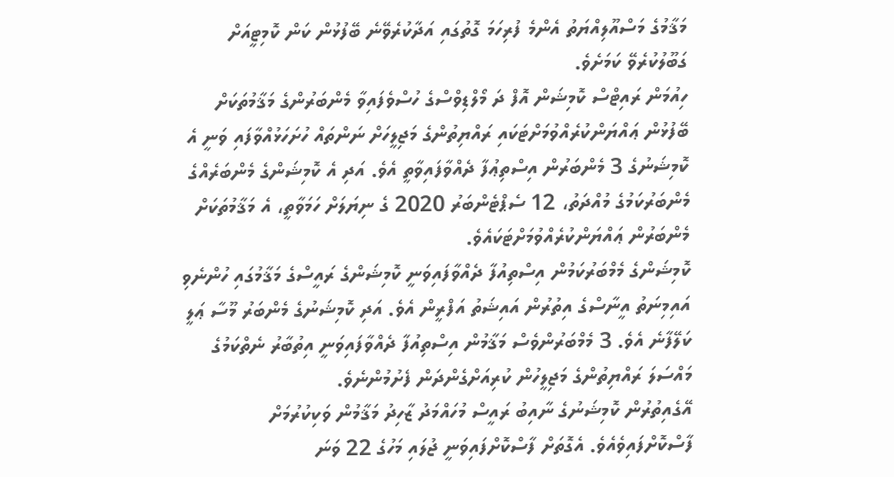މަޤާމުގެ މަސްއޫލިއްޔަތު އެންމެ ފުރިހަމަ ގޮތުގައި އަދާކުރެވޭނެ ބޭފުޅުން ކަން ކޮމިޓީއަށް ގަބޫލުކުރެވޭ ކަމަށެވެ.
ހިއުމަން ރައިޓްސް ކޮމިޝަން އޮފް ދަ މޯލްޑިވްސްގެ ހުސްވެފައިވާ މެންބަރުންގެ މަޤާމުތަކަށް ބޭފުޅުން ޢައްޔަންކުރެއްވުމަށްޓަކައި ރައްޔިތުންގެ މަޖިލީހަށް ނަންތައް ހުށަހަޅުއްވާފައި ވަނީ އެ ކޮމިޝަނުގެ 3 މެންބަރުން އިސްތިޢުފާ ދެއްވާފައިވާތީ އެވެ. އަދި އެ ކޮމިޝަންގެ މެންބަރެއްގެ މެންބަރުކަމުގެ މުއްދަތު، 12 ސެޕްޓެންބަރު 2020 ގެ ނިޔަލަށް ހަމަވާތީ، އެ މަޤާމުތަކަށް މެންބަރުން ޢައްޔަންކުރެއްވުމަށްޓަކައެވެ.
ކޮމިޝަންގެ މެމްބަރުކަމުން އިސްތިއުފާ ދެއްވާފައިވަނީ ކޮމިޝަންގެ ރައީސްގެ މަޤާމުގައި ހުންނެވި އައިމިނަތު އީނާސްގެ އިތުރުން އައިޝަތު އަފްރީން އެވެ. އަދި ކޮމިޝަނުގެ މެންބަރު މޫސާ ޢަލީ ކަލޭފާނެ އެވެ. 3 މެމްބަރުންވެސް މަޤާމުން އިސްތިއުފާ ދެއްވާފައިވަނީ އިތުބާރު ނެތްކަމުގެ މައްސަލަ ރައްޔިތުންގެ މަޖިލީހުން ކުރިއަށްގެންދަން ފެށުމުންނެވެ.
އޭގެއިތުރުން ކޮމިޝަނުގެ ނާއިބު ރައީސް މުހައްމަދު ޒާހިދު މަޤާމުން ވަކިކުރުމަށް ފާސްކޮށްފައިވެއެވެ. އެގޮތަށް ފާސްކޮށްފައިވަނީ ޖުލައި މަހުގެ 22 ވަނަ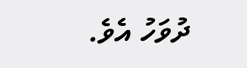ދުވަހު އެވެ.